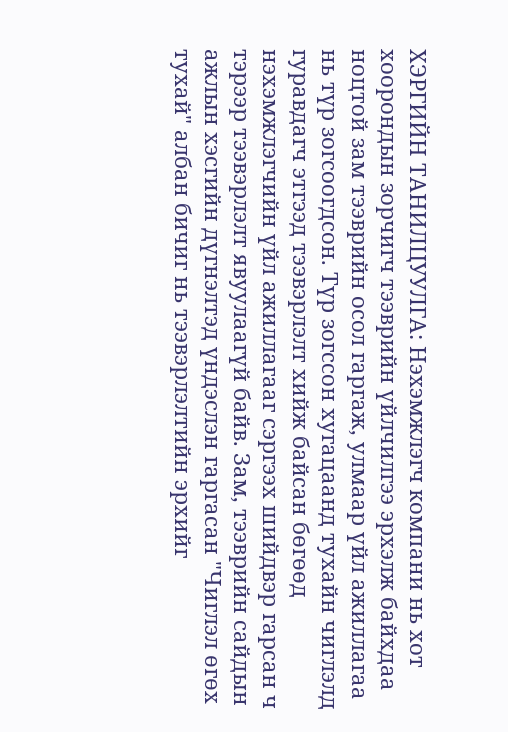ХЭРГИЙН ТАНИЛЦУУЛГА: Нэхэмжлэгч компани нь хот хоорондын зорчигч тээврийн үйлчилгээ эрхэлж байхдаа ноцтой зам тээврийн осол гаргаж, улмаар үйл ажиллагаа нь түр зогсоогдсон. Түр зогссон хугацаанд тухайн чиглэлд гуравдагч этгээд тээвэрлэлт хийж байсан бөгөөд нэхэмжлэгчийн үйл ажиллагааг сэргээх шийдвэр гарсан ч тэрээр тээвэрлэлт явуулаагүй байв. Зам, тээврийн сайдын ажлын хэсгийн дүгнэлтэд үндэслэн гаргасан "Чиглэл өгөх тухай" албан бичиг нь тээвэрлэлтийн эрхийг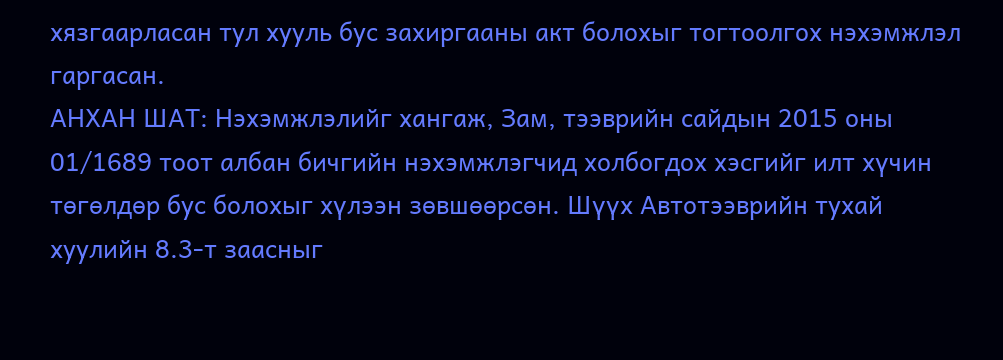хязгаарласан тул хууль бус захиргааны акт болохыг тогтоолгох нэхэмжлэл гаргасан.
АНХАН ШАТ: Нэхэмжлэлийг хангаж, Зам, тээврийн сайдын 2015 оны 01/1689 тоот албан бичгийн нэхэмжлэгчид холбогдох хэсгийг илт хүчин төгөлдөр бус болохыг хүлээн зөвшөөрсөн. Шүүх Автотээврийн тухай хуулийн 8.3-т заасныг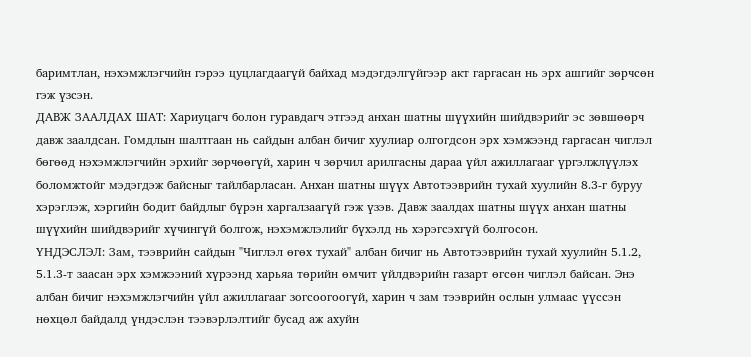баримтлан, нэхэмжлэгчийн гэрээ цуцлагдаагүй байхад мэдэгдэлгүйгээр акт гаргасан нь эрх ашгийг зөрчсөн гэж үзсэн.
ДАВЖ ЗААЛДАХ ШАТ: Хариуцагч болон гуравдагч этгээд анхан шатны шүүхийн шийдвэрийг эс зөвшөөрч давж заалдсан. Гомдлын шалтгаан нь сайдын албан бичиг хуулиар олгогдсон эрх хэмжээнд гаргасан чиглэл бөгөөд нэхэмжлэгчийн эрхийг зөрчөөгүй, харин ч зөрчил арилгасны дараа үйл ажиллагааг үргэлжлүүлэх боломжтойг мэдэгдэж байсныг тайлбарласан. Анхан шатны шүүх Автотээврийн тухай хуулийн 8.3-г буруу хэрэглэж, хэргийн бодит байдлыг бүрэн харгалзаагүй гэж үзэв. Давж заалдах шатны шүүх анхан шатны шүүхийн шийдвэрийг хүчингүй болгож, нэхэмжлэлийг бүхэлд нь хэрэгсэхгүй болгосон.
ҮНДЭСЛЭЛ: Зам, тээврийн сайдын "Чиглэл өгөх тухай" албан бичиг нь Автотээврийн тухай хуулийн 5.1.2, 5.1.3-т заасан эрх хэмжээний хүрээнд харьяа төрийн өмчит үйлдвэрийн газарт өгсөн чиглэл байсан. Энэ албан бичиг нэхэмжлэгчийн үйл ажиллагааг зогсоогоогүй, харин ч зам тээврийн ослын улмаас үүссэн нөхцөл байдалд үндэслэн тээвэрлэлтийг бусад аж ахуйн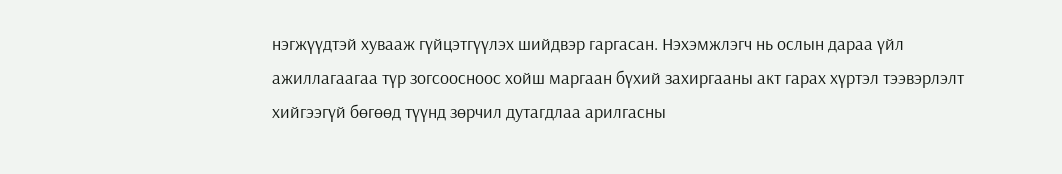нэгжүүдтэй хувааж гүйцэтгүүлэх шийдвэр гаргасан. Нэхэмжлэгч нь ослын дараа үйл ажиллагаагаа түр зогсоосноос хойш маргаан бүхий захиргааны акт гарах хүртэл тээвэрлэлт хийгээгүй бөгөөд түүнд зөрчил дутагдлаа арилгасны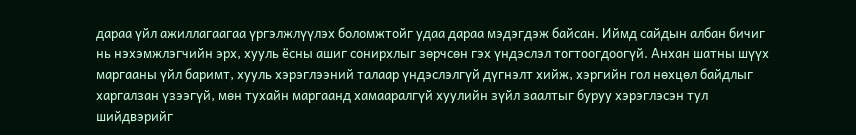дараа үйл ажиллагаагаа үргэлжлүүлэх боломжтойг удаа дараа мэдэгдэж байсан. Иймд сайдын албан бичиг нь нэхэмжлэгчийн эрх, хууль ёсны ашиг сонирхлыг зөрчсөн гэх үндэслэл тогтоогдоогүй. Анхан шатны шүүх маргааны үйл баримт, хууль хэрэглээний талаар үндэслэлгүй дүгнэлт хийж, хэргийн гол нөхцөл байдлыг харгалзан үзээгүй, мөн тухайн маргаанд хамааралгүй хуулийн зүйл заалтыг буруу хэрэглэсэн тул шийдвэрийг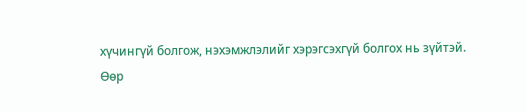хүчингүй болгож, нэхэмжлэлийг хэрэгсэхгүй болгох нь зүйтэй.
Өөр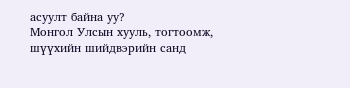асуулт байна уу?
Монгол Улсын хууль, тогтоомж, шүүхийн шийдвэрийн санд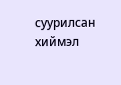суурилсан хиймэл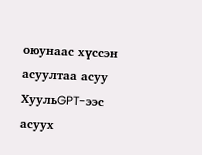оюунаас хүссэн асуултаа асуу
ХуульGPT-ээс асуух